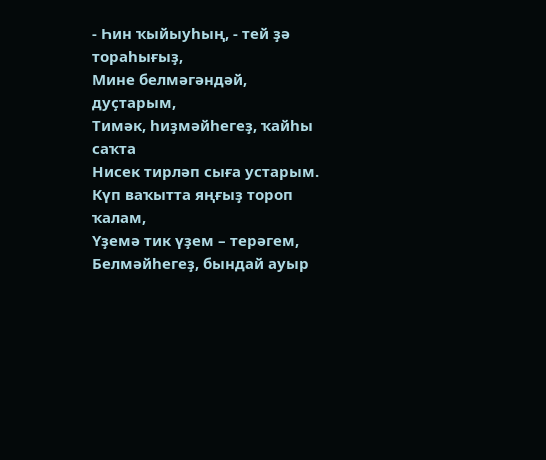- Һин ҡыйыуһың, - тей ҙә тораһығыҙ,
Мине белмәгәндәй, дуҫтарым,
Тимәк, һиҙмәйһегеҙ, ҡайһы саҡта
Нисек тирләп сыға устарым.
Күп ваҡытта яңғыҙ тороп ҡалам,
Үҙемә тик үҙем – терәгем,
Белмәйһегеҙ, бындай ауыр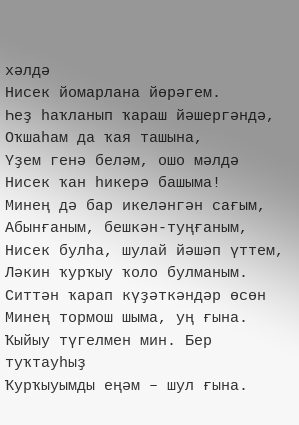хәлдә
Нисек йомарлана йөрәгем.
Һеҙ һаҡланып ҡараш йәшергәндә,
Оҡшаһам да ҡая ташына,
Үҙем генә беләм, ошо мәлдә
Нисек ҡан һикерә башыма!
Минең дә бар икеләнгән сағым,
Абынғаным, бешкән-туңғаным,
Нисек булһа, шулай йәшәп үттем,
Ләкин ҡурҡыу ҡоло булманым.
Ситтән ҡарап күҙәткәндәр өсөн
Минең тормош шыма, уң ғына.
Ҡыйыу түгелмен мин. Бер туҡтауһыҙ
Ҡурҡыуымды еңәм – шул ғына.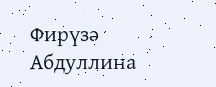Фирүзә Абдуллина